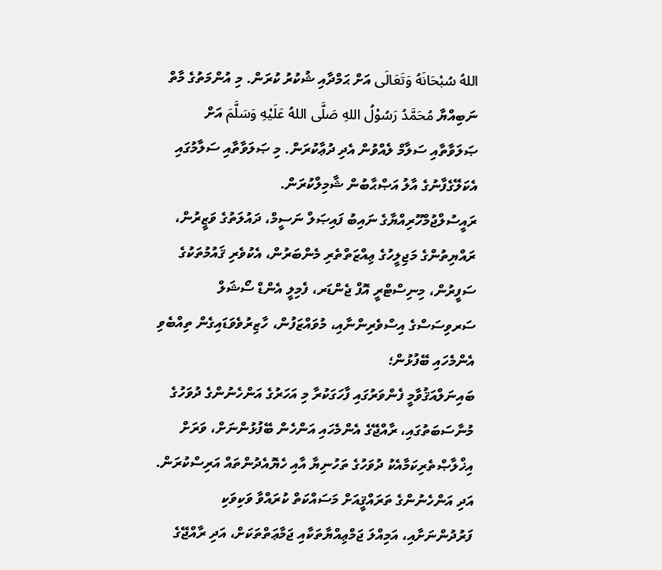اللهُ سُبْحَانَهُ وَتَعَالَى އަށް ޙަމްދާއި ޝުކުރު ކުރަން. މި އުންމަތުގެ މާތް ނަބިއްޔާ مُحَمَّدُ رَسُوْلُ اللهِ صَلَّى اللهُ عَلَيْهِ وَسَلَّمَ އަށް ޞަލަވާތާއި ސަލާމް ލެއްވުން އެދި ދުޢާކުރަން. މި ޞަލަވާތާއި ސަލާމުގައި އެކަލޭގެފާނުގެ އާލު އަޞްޙާބުން ޝާމިލްކުރަން.
ރައީސުލްޖުމްހޫރިއްޔާގެ ނައިބު ފައިޞަލް ނަސީމް، ދައުލަތުގެ ވަޒީރުން، ރައްޔިތުންގެ މަޖިލީހުގެ ޢިއްޒަތްތެރި މެންބަރުން، އެކުވެރި ޤައުމުތަކުގެ ސަފީރުން، މިނިސްޓްރީ އޮފް ޖެންޑަރ، ފެމިލީ އެންޑް ސޯޝަލް ސަރވިސަސްގެ އިސްވެރިންނާއި، މުވައްޒަފުން، ހާޒިރުވެވަޑައިގެން ތިއްބެވި އެންމެހައި ބޭފުޅުން؛
ބައިނަލްއަޤުވާމީ ފެންވަރުގައި ފާހަގަކުރާ މި އަހަރުގެ އަންހެނުންގެ ދުވަހުގެ މުނާސަބަތުގައި، ރާއްޖޭގެ އެންމެހައި އަންހެން ބޭފުޅުންނަށް، ވަރަށް އިޚްލާޞްތެރިކަމާއެކު ދުވަހުގެ ތަހުނިޔާ އާއި ހެޔޮއެދުންތައް އަރިސްކުރަން. އަދި އަންހެނުންގެ ތަރައްޤީއަށް މަސައްކަތް ކުރައްވާ ވަކިވަކި ފަރުދުންނަށާއި، އަމިއްލަ ޖަމްޢިއްޔާތަކާއި ޖަމާޢަތްތަކަށް، އަދި ރާއްޖޭގެ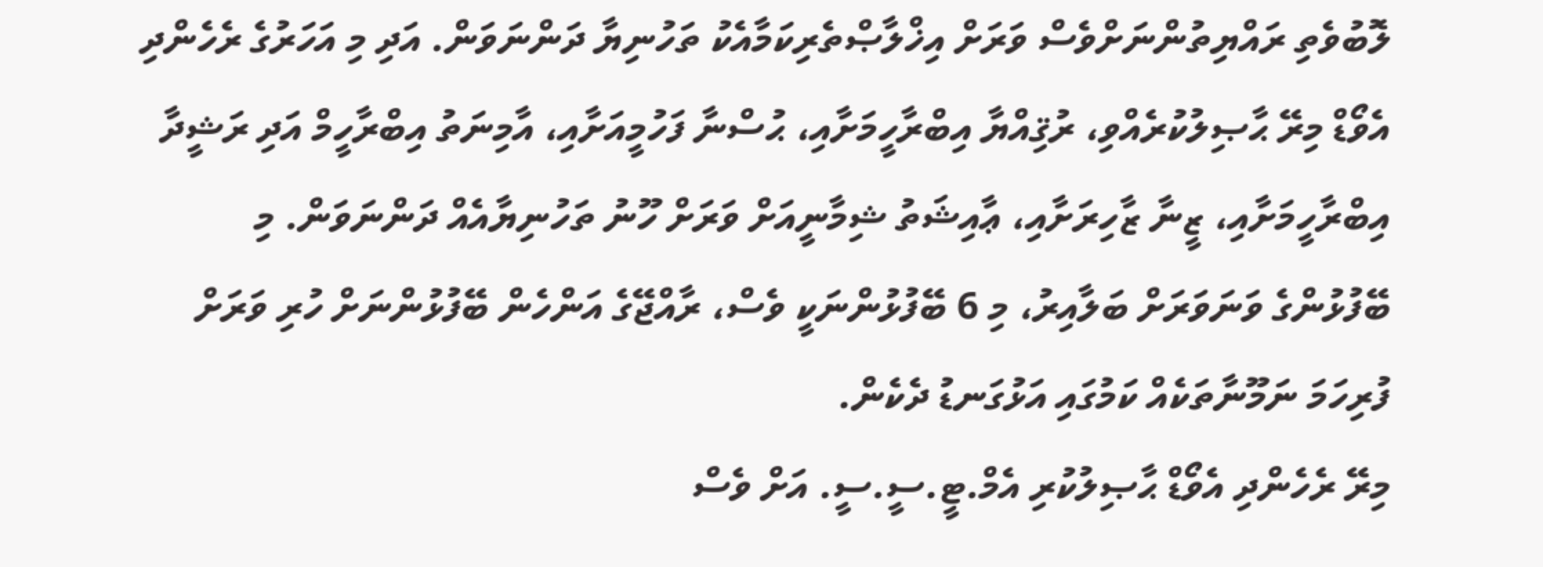ލޮބުވެތި ރައްޔިތުންނަށްވެސް ވަރަށް އިޚްލާޞްތެރިކަމާއެކު ތަހުނިޔާ ދަންނަވަން. އަދި މި އަހަރުގެ ރެހެންދި އެވޯޑް މިރޭ ޙާޞިލުކުރެއްވި، ރުޤިއްޔާ އިބްރާހީމަށާއި، ޙުސްނާ ފަހުމީއަށާއި، އާމިނަތު އިބްރާހީމް އަދި ރަޝީދާ އިބްރާހީމަށާއި، ޒީނާ ޒާހިރަށާއި، ޢާއިޝަތު ޝިމާނީއަށް ވަރަށް ހޫނު ތަހުނިޔާއެއް ދަންނަވަން. މި ބޭފުޅުންގެ ވަނަވަރަށް ބަލާއިރު، މި 6 ބޭފުޅުންނަކީ ވެސް، ރާއްޖޭގެ އަންހެން ބޭފުޅުންނަށް ހުރި ވަރަށް ފުރިހަމަ ނަމޫނާތަކެއް ކަމުގައި އަޅުގަނޑު ދެކެން.
މިރޭ ރެހެންދި އެވޯޑް ޙާޞިލުކުރި އެމް.ޓީ.ސީ.ސީ. އަށް ވެސް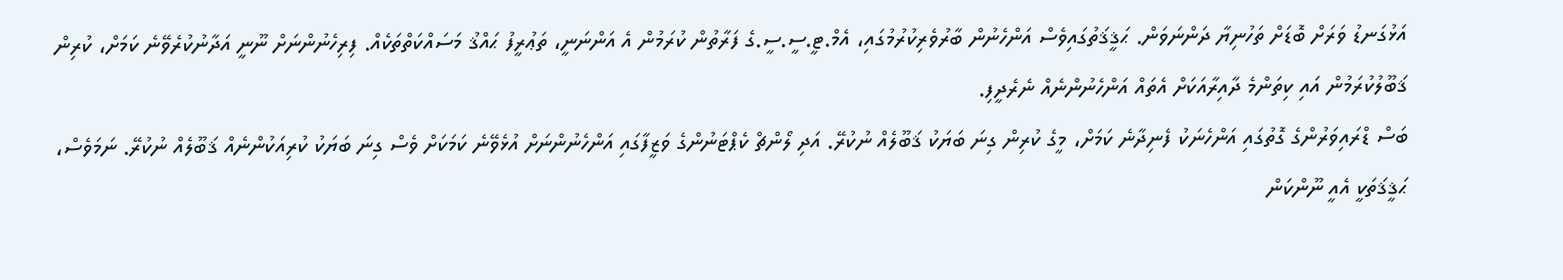އަޅުގަނޑު ވަރަށް ބޮޑަށް ތަހުނިޔާ ދަންނަވަން. ޙަޤީޤަތުގައިވެސް އަންހެނުން ބާރުވެރިކުރުމުގައި، އެމް.ޓީ.ސީ.ސީ.ގެ ފަރާތުން ކުރަމުން އެ އަންނަނީ، ތަޢުރީފު ޙައްޤު މަސައްކަތްތަކެއް. ފިރިހެނުންނަށް ނޫނީ އަދާނުކުރެވޭނެ ކަމަށް، ކުރިން ޤަބޫލުކުރަމުން އައި ކިތަންމެ ދާއިރާއަކަށް އެތައް އަންހެނުންނެއް ނެރެދީފި.
ބަސް ޑްރައިވަރުންގެ ގޮތުގައި އަންހެނަކު ފެނިދާނެ ކަމަށް، މީގެ ކުރިން ގިނަ ބަޔަކު ޤަބޫލެއް ނުކުރޭ. އަދި ލޯންޗް ކެޕްޓަނުންގެ ވަޒީފާގައި އަންހެނުންނަށް އުޅެވޭނެ ކަމަކަށް ވެސް ގިނަ ބަޔަކު ކުރިއަކުންނެއް ޤަބޫލެއް ނުކުރޭ. ނަމަވެސް، ޙަޤީޤަތަކީ އެއީ ނޫންކަން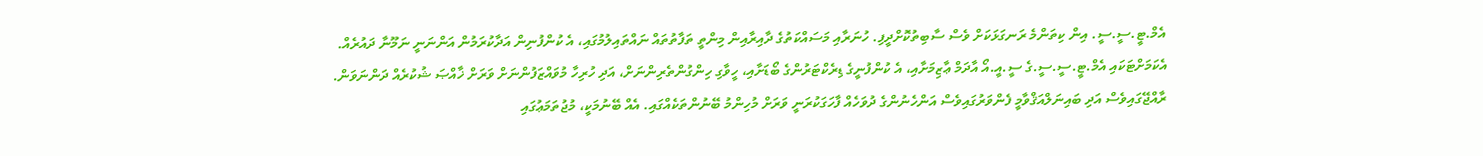އެމް.ޓީ.ސީ.ސީ. އިން ކިތަންމެ ރަނގަޅަކަށް ވެސް ސާބިތުކޮށްދީފި. ހުނަރާއި މަސައްކަތުގެ ދާއިރާއިން މިންތީ ތަފާތުތައް ނައްތައިލުމުގައި، އެ ކުންފުނިން އަދާކުރަމުން އަންނަނީ ނަމޫނާ ދައުރެއް.
އެކަމަށްޓަކައި އެމް.ޓީ.ސީ.ސީ.ގެ ސީ.އީ.އޯ އާދަމް ޢާޒިމަށާއި، އެ ކުންފުނީގެ ޑިރެކްޓަރުންގެ ބޯޑަށާއި، ހީވާގި ހިންގުންތެރިންނަށް، އަދި ހުރިހާ މުވައްޒަފުންނަށް ވަރަށް ޚާއްޞަ ޝުކުރެއް ދަންނަވަން.
ރާއްޖޭގައިވެސް އަދި ބައިނަލްއަޤްވާމީ ފެންވަރުގައިވެސް އަންހެނުންގެ ދުވަހެއް ފާހަގަކުރަނީ ވަރަށް މުހިންމު ބޭނުންތަކެއްގައި. އެއް ބޭނުމަކީ، މުޖުތަމަޢުގައި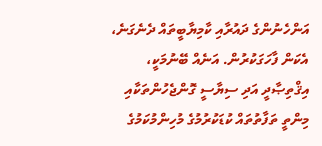އަންހެނުންގެ ދައުރާއި ކާމިޔާބީތައް ދެނެގަނެ، އެކަން ފާހަގަކުރުން. އަނެއް ބޭނުމަކީ، އިޤްތިޞާދީ އަދި ސިޔާސީ ގޮންޖެހުންތަކާއި މިންތީ ތަފާތުތައް ކުޑަކުރުމުގެ މުހިންމުކަމުގެ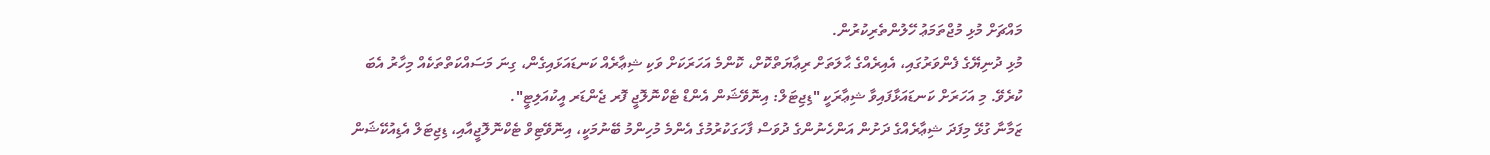މައްޗަށް މުޅި މުޖްތަމަޢު ހޭލުންތެރިކުރުން.
މުޅި ދުނިޔޭގެ ފެންވަރުގައި، އެއިރެއްގެ ޙާލަތަށް ރިޢާޔަތްކޮށް، ކޮންމެ އަހަރަކަށް ވަކި ޝިޢާރެއް ކަނޑައަޅައިގެން، ގިނަ މަސައްކަތްތަކެއް މިހާރު އެބަ ކުރެވޭ. މި އަހަރަށް ކަނޑައަޅާފައިވާ ޝިޢާރަކީ "ޑިޖިޓަލް: އިނޮވޭޝަން އެންޑް ޓެކްނޮލޮޖީ ފޮރ ޖެންޑަރ އީކުއަލިޓީ".
ޒަމާނާ ގުޅޭ މިފަދަ ޝިޢާރެއްގެ ދަށުން އަންހެނުންގެ ދުވަސް ފާހަގަކުރުމުގެ އެންމެ މުހިންމު ބޭނުމަކީ، އިނޮވޭޓިވް ޓެކްނޮލޮޖީއާއި، ޑިޖިޓަލް އެޑިއުކޭޝަން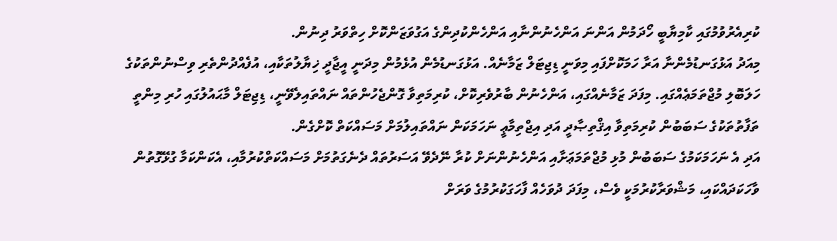ކުރިއެރުވުމުގައި ކާމިޔާބީ ހޯދަމުން އަންނަ އަންހެނުންނާއި އަންހެންކުދިންގެ އަގުވަޒަންކޮށް ހިތްވަރު ދިނުން.
މިއަދު އަޅުގަނޑުމެންނާ އަރާ ހަމަކޮށްފައި މިވަނީ ޑިޖިޓަލް ޒަމާނެއް. އަޅުގަނޑުމެން އުޅެމުން މިދަނީ އީޖާދީ ޚިޔާލުތަކާއި، އުފެއްދުންތެރި ވިސްނުންތަކުގެ ހަލަބޮލި މުޖްތަމަޢެއްގައި. މިފަދަ ޒަމާނެއްގައި، އަންހެނުން ބާރުވެރިކޮށް، ކުރިމަތިވާ ގޮންޖެހުންތައް ނައްތައިލެވޭނީ، ޑިޖިޓަލް މާޙައުލުގައި ހުރި މިންތީ ތަފާތުތަކުގެ ސަބަބުން ކުރިމަތިވާ އިޤްތިޞާދީ އަދި އިޖްތިމާޢީ ނަހަމަކަން ނައްތައިލުމަށް މަސައްކަތް ކޮށްގެން.
އަދި އެ ނަހަމަކަމުގެ ސަބަބުން މުޅި މުޖްތަމަޢަށާއި އަންހެނުންނަށް ކުރާ ނޭދެވޭ އަސަރުތައް ދެނެގަތުމަށް މަސައްކަތްކުރުމާއި، އެކަންކަމާ ގުޅޭގޮތުން ވާހަކަދައްކައި، މަޝްވަރާކުރުމަކީ ވެސް، މިފަދަ ދުވަހެއް ފާހަގަކުރުމުގެ ވަރަށް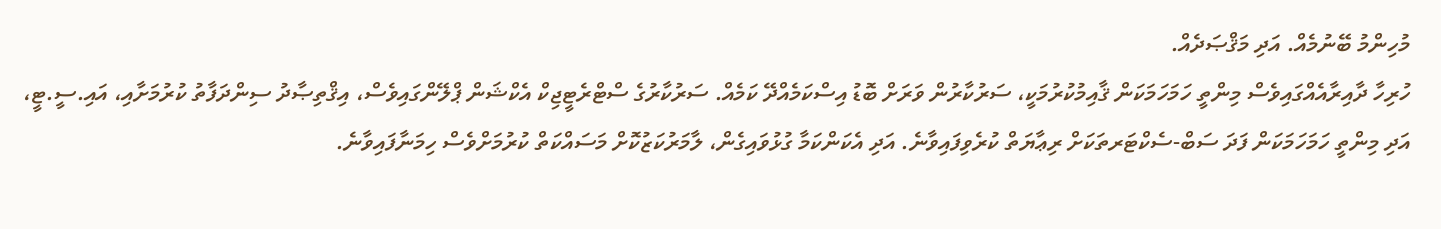މުހިންމު ބޭނުމެއް. އަދި މަޤްޞަދެއް.
ހުރިހާ ދާއިރާއެއްގައިވެސް މިންތީ ހަމަހަމަކަން ޤާއިމުކުރުމަކީ، ސަރުކާރުން ވަރަށް ބޮޑު އިސްކަމެއްދޭ ކަމެއް. ސަރުކާރުގެ ސްޓްރެޓީޖިކް އެކްޝަން ޕްލޭންގައިވެސް، އިޤްތިޞާދު ސިންދަފާތު ކުރުމަށާއި، އައި.ސީ.ޓީ، އަދި މިންތީ ހަމަހަމަކަން ފަދަ ސަބް-ސެކްޓަރތަކަށް ރިޢާޔަތް ކުރެވިފައިވާނެ. އަދި އެކަންކަމާ ގުޅުވައިގެން، ލާމަރުކަޒުކޮށް މަސައްކަތް ކުރުމަށްވެސް ހިމަނާފައިވާނެ.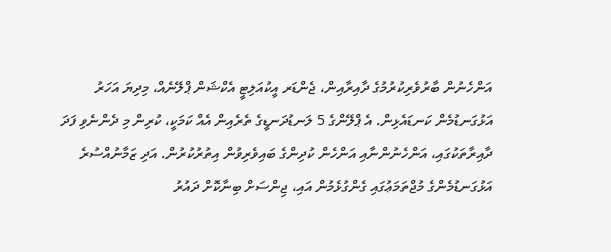އަންހެނުން ބާރުވެރިކުރުމުގެ ދާއިރާއިން، ޖެންޑަރ އީކުއަލިޓީ އެކްޝަން ޕްލޭނެއް، މިދިޔަ އަހަރު އަޅުގަނޑުމެން ކަނޑައެޅިން. އެ ޕްލޭންގެ 5 ލަނޑުދަނޑީގެ ތެރެއިން އެއް ކަމަކީ، ކުރިން މި ދެންނެވި ފަދަ ދާއިރާތަކުގައި، އަންހެނުންނާއި އަންހެން ކުދިންގެ ބައިވެރިވުން އިތުރުކުރުން. އަދި ޒަމާނުއްސުރެ އަޅުގަނޑުމެންގެ މުޖްތަމަޢުގައި ގެންގުޅެމުން އައި، ޖިންސަށް ބިނާކޮށް ދައުރު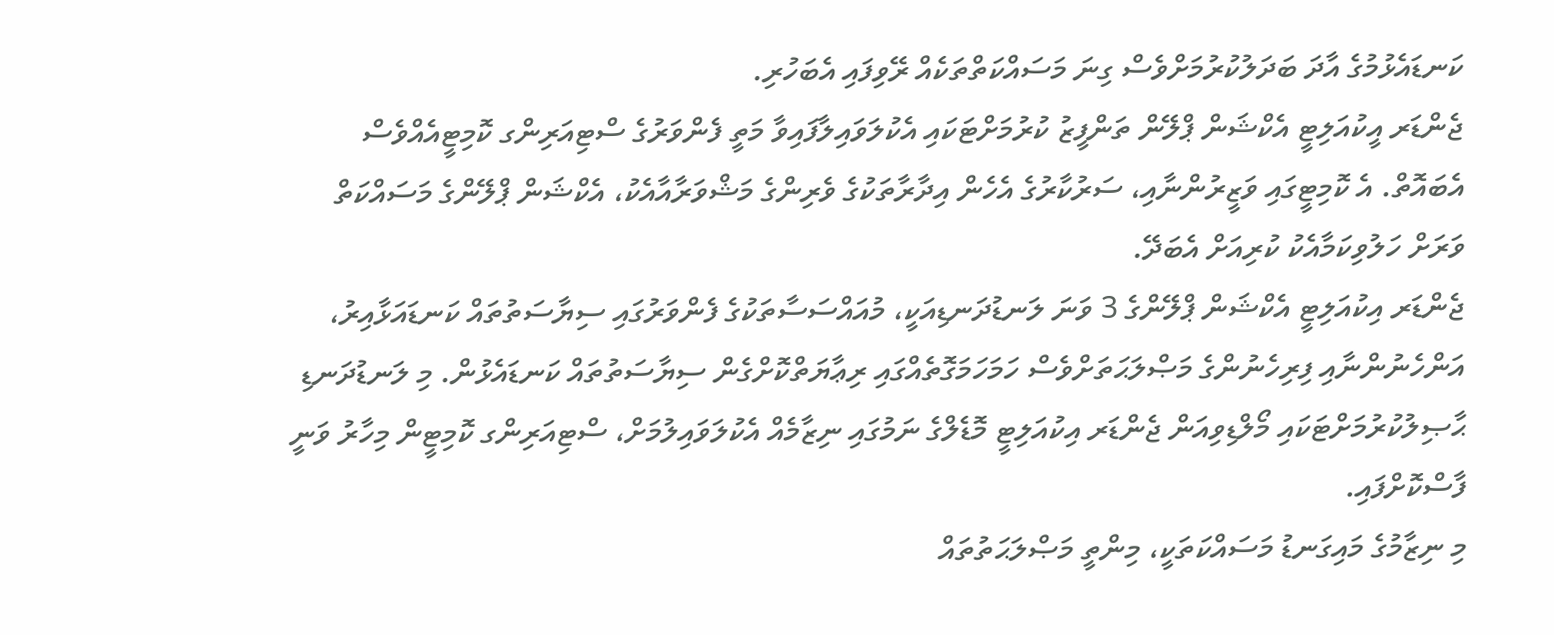ކަނޑައެޅުމުގެ އާދަ ބަދަލުކުރުމަށްވެސް ގިނަ މަސައްކަތްތަކެއް ރޭވިފައި އެބަހުރި.
ޖެންޑަރ އީކުއަލިޓީ އެކްޝަން ޕްލޭން ތަންފީޒު ކުރުމަށްޓަކައި އެކުލަވައިލާފައިވާ މަތީ ފެންވަރުގެ ސްޓިއަރިންގ ކޮމިޓީއެއްވެސް އެބައޮތް. އެ ކޮމިޓީގައި ވަޒީރުންނާއި، ސަރުކާރުގެ އެހެން އިދާރާތަކުގެ ވެރިންގެ މަޝްވަރާއާއެކު، އެކްޝަން ޕްލޭންގެ މަސައްކަތް ވަރަށް ހަލުވިކަމާއެކު ކުރިއަށް އެބަދޭ.
ޖެންޑަރ އިކުއަލިޓީ އެކްޝަން ޕްލޭންގެ 3 ވަނަ ލަނޑުދަނޑިއަކީ، މުއައްސަސާތަކުގެ ފެންވަރުގައި ސިޔާސަތުތައް ކަނޑައަޅާއިރު، އަންހެނުންނާއި ފިރިހެނުންގެ މަޞްލަޙަތަށްވެސް ހަމަހަމަގޮތެއްގައި ރިޢާޔަތްކޮށްގެން ސިޔާސަތުތައް ކަނޑައެޅުން. މި ލަނޑުދަނޑި ޙާޞިލުކުރުމަށްޓަކައި މޯލްޑިވިއަން ޖެންޑަރ އިކުއަލިޓީ މޮޑެލްގެ ނަމުގައި ނިޒާމެއް އެކުލަވައިލުމަށް، ސްޓިއަރިންގ ކޮމިޓީން މިހާރު ވަނީ ފާސްކޮށްފައި.
މި ނިޒާމުގެ މައިގަނޑު މަސައްކަތަކީ، މިންތީ މަޞްލަޙަތުތައް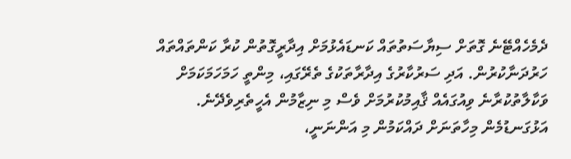ދެމެހެއްޓޭނެ ގޮތަށް ސިޔާސަތުތައް ކަނޑައެޅުމަށް އިދާރީގޮތުން ކުރާ ކަންތައްތައް ހަރުދަނާކުރުން. އަދި ސަރުކާރުގެ އިދާރާތަކުގެ ތެރޭގައި، މިންތީ ހަމަހަމަކަމަށް ވަކާލާތުކުރާނެ ވިއުގައެއް ޤާއިމުކުރުމަށް ވެސް މި ނިޒާމުން އެހީތެރިވެދޭނެ.
އަޅުގަނޑުމެން މިހާތަނަށް ދައްކަމުން މި އަންނަނީ،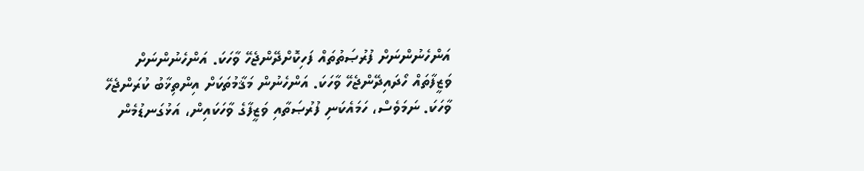އަންހެނުންނަށް ފުރުޞަތުތައް ފަހިކޮށްދޭންޖެހޭ ވާހަކަ. އަންހެނުންނަށް ވަޒީފާތައް ހޯދައިދޭންޖެހޭ ވާހަކަ. އަންހެނުން މަޤާމުތަކަށް އިންތިޚާބު ކުރަންޖެހޭ ވާހަކަ. ނަމަވެސް، ހަމައެކަނި ފުރުޞަތާއި ވަޒީފާގެ ވާހަކައިން، އަޅުގަނޑުމެން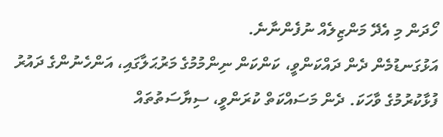ހޯދަން މި އެދޭ މަންޒިލެއް ނުފެންނާނެ.
އަޅުގަނޑުމެން ދެން ދައްކަންވީ، ކަންކަން ނިންމުމުގެ މަރުޙަލާގައި، އަންހެނުންގެ ދައުރު ފުޅާކުރުމުގެ ވާހަކަ. ދެން މަސައްކަތް ކުރަންވީ، ސިޔާސަތުތައް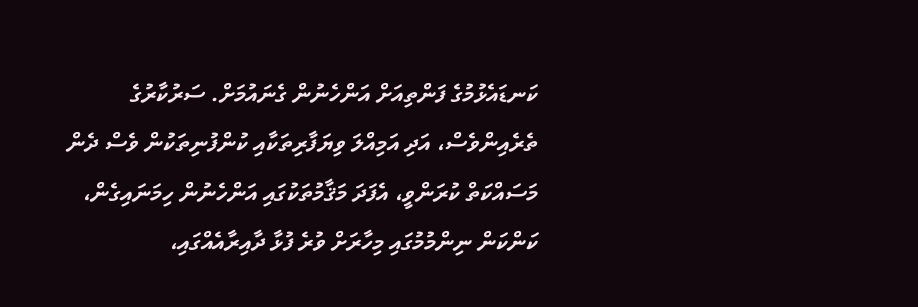ކަނޑައެޅުމުގެ ފަންތިއަށް އަންހެނުން ގެނައުމަށް. ސަރުކާރުގެ ތެރެއިންވެސް، އަދި އަމިއްލަ ވިޔަފާރިތަކާއި ކުންފުނިތަކުން ވެސް ދެން މަސައްކަތް ކުރަންވީ، އެފަދަ މަޤާމުތަކުގައި އަންހެނުން ހިމަނައިގެން، ކަންކަން ނިންމުމުގައި މިހާރަށް ވުރެ ފުޅާ ދާއިރާއެއްގައި،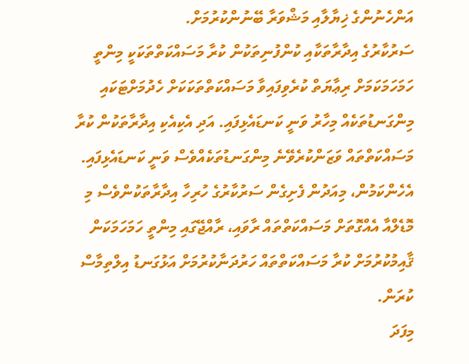އަންހެނުންގެ ޚިޔާލާއި މަޝްވަރާ ބޭނުންކުރުމަށް.
ސަރުކާރުގެ އިދާރާތަކާއި ކުންފުނިތަކުން ކުރާ މަސައްކަތްތަކަކީ މިންތީ ހަމަހަމަކަމަށް ރިޢާޔަތް ކުރެވިފައިވާ މަސައްކަތްތަކަކަށް ހެދުމަށްޓަކައި މިންގަނޑުތަކެއް މިހާރު ވަނީ ކަނޑައެޅިފައި. އަދި އެކިއެކި އިދާރާތަކުން ކުރާ މަސައްކަތްތައް ވަޒަންކުރެވޭނެ މިންގަނޑުތަކެއްވެސް ވަނީ ކަނޑައެޅިފައި. އެހެންކަމުން، މިއަދުން ފެށިގެން ސަރުކާރުގެ ހުރިހާ އިދާރާތަކުންވެސް މި މޮޑެލްއާ އެއްގޮތަށް މަސައްކަތްތައް ރާވައި، ރާއްޖޭގައި މިންތީ ހަމަހަމަކަން ޤާއިމުކުރުމަށް ކުރާ މަސައްކަތްތައް ހަރުދަނާކުރުމަށް އަޅުގަނޑު އިލްތިމާސް ކުރަން.
މިފަދަ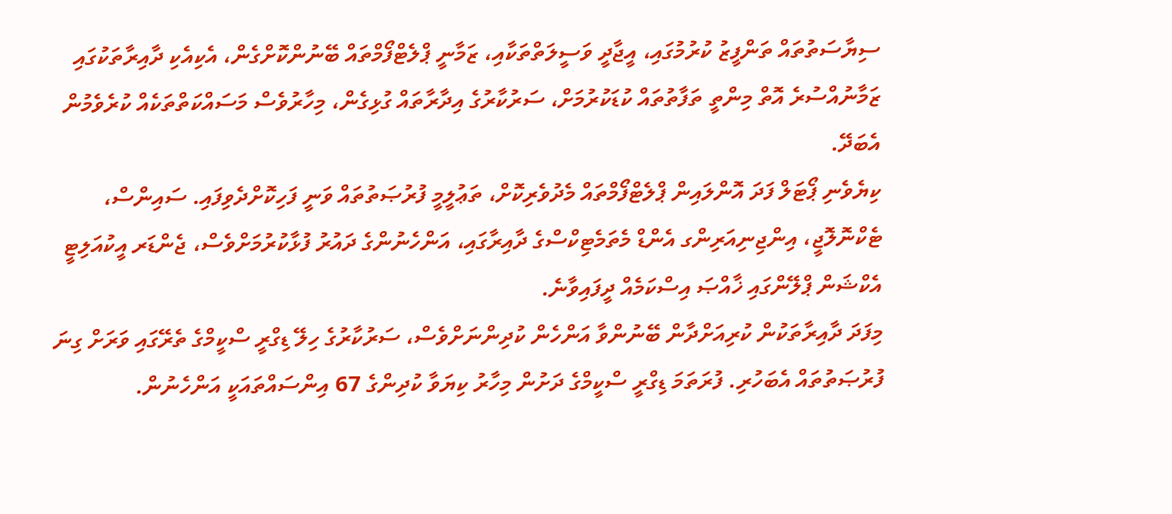ސިޔާސަތުތައް ތަންފީޒު ކުރުމުގައި، އީޖާދީ ވަސީލަތްތަކާއި، ޒަމާނީ ޕްލެޓްފޯމްތައް ބޭނުންކޮށްގެން، އެކިއެކި ދާއިރާތަކުގައި ޒަމާނުއްސުރެ އޮތް މިންތީ ތަފާތުތައް ކުޑަކުރުމަށް، ސަރުކާރުގެ އިދާރާތައް ގުޅިގެން، މިހާރުވެސް މަސައްކަތްތަކެއް ކުރެވެމުން އެބަދޭ.
ކިޔެވެނި ޕޯޓަލް ފަދަ އޮންލައިން ޕްލެޓްފޯމްތައް މެދުވެރިކޮށް، ތަޢުލީމީ ފުރުޞަތުތައް ވަނީ ފަހިކޮށްދެވިފައި. ސައިންސް، ޓެކްނޮލޮޖީ، އިންޖިނިއަރިންގ އެންޑް މެތަމެޓިކްސްގެ ދާއިރާގައި، އަންހެނުންގެ ދައުރު ފުޅާކުރުމަށްވެސް، ޖެންޑަރ އީކުއަލިޓީ އެކްޝަން ޕްލޭންގައި ޚާއްޞަ އިސްކަމެއް ދީފައިވާނެ.
މިފަދަ ދާއިރާތަކުން ކުރިއަށްދާން ބޭނުންވާ އަންހެން ކުދިންނަށްވެސް، ސަރުކާރުގެ ހިލޭ ޑިގްރީ ސްކީމްގެ ތެރޭގައި ވަރަށް ގިނަ ފުރުޞަތުތައް އެބަހުރި. ފުރަތަމަ ޑިގްރީ ސްކީމްގެ ދަށުން މިހާރު ކިޔަވާ ކުދިންގެ 67 އިންސައްތައަކީ އަންހެނުން.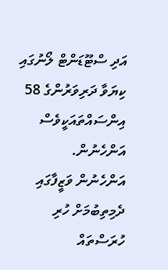އަދި ސްޓޫޑަންޓް ލޯނުގައި ކިޔަވާ ދަރިވަރުންގެ 58 އިންސައްތައަކީވެސް އަންހެނުން.
އަންހެނުން ވަޒީފާގައި ދެމިތިބުމަށް ހުރި ހުރަސްތައް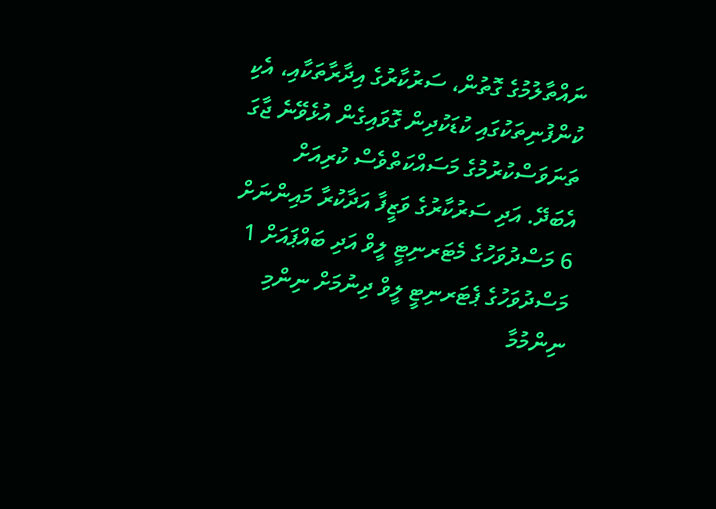ނައްތާލުމުގެ ގޮތުން، ސަރުކާރުގެ އިދާރާތަކާއި، އެކި ކުންފުނިތަކުގައި ކުޑަކުދިން ގޮވައިގެން އުޅެވޭނެ ޖާގަ ތަނަވަސްކުރުމުގެ މަސައްކަތްވެސް ކުރިއަށް އެބަދޭ. އަދި ސަރުކާރުގެ ވަޒީފާ އަދާކުރާ މައިންނަށް 6 މަސްދުވަހުގެ މެޓަރނިޓީ ލީވް އަދި ބައްޕައަށް 1 މަސްދުވަހުގެ ޕެޓަރނިޓީ ލީވް ދިނުމަށް ނިންމި ނިންމުމާ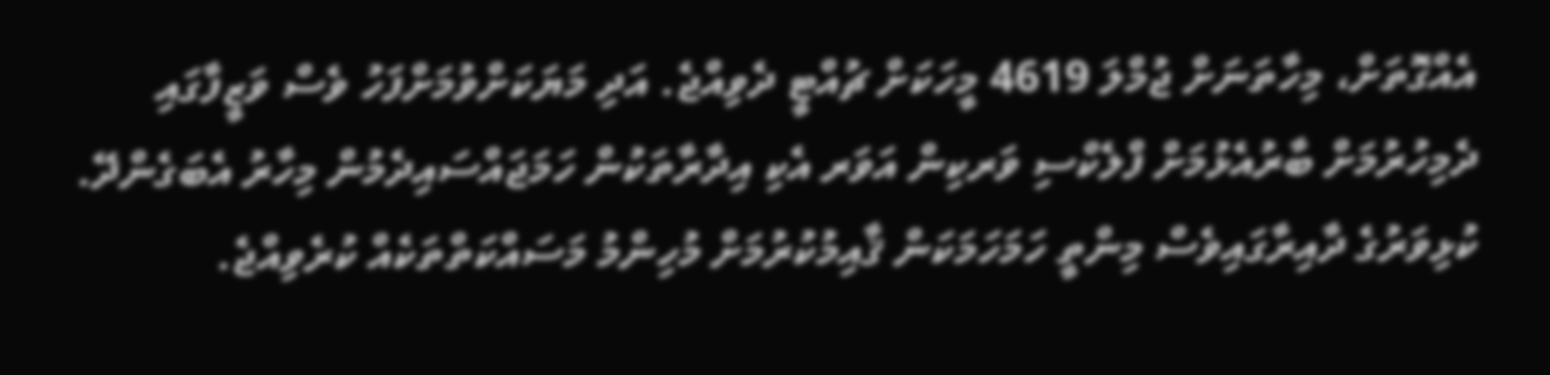އެއްގޮތަށް، މިހާތަނަށް ޖުމްލަ 4619 މީހަކަށް ޗުއްޓީ ދެވިއްޖެ. އަދި މަޔަކަށްވުމަށްފަހު ވެސް ވަޒީފާގައި ދެމިހުރުމަށް ބާރުއެޅުމަށް ފްލެކްސި ވަރކިން އަވަރ އެކި އިދާރާތަކުން ހަމަޖައްސައިދެމުން މިހާރު އެބަގެންދޭ.
ކުޅިވަރުގެ ދާއިރާގައިވެސް މިންތީ ހަމަހަމަކަން ޤާއިމުކުރުމަށް މުހިންމު މަސައްކަތްތަކެއް ކުރެވިއްޖެ.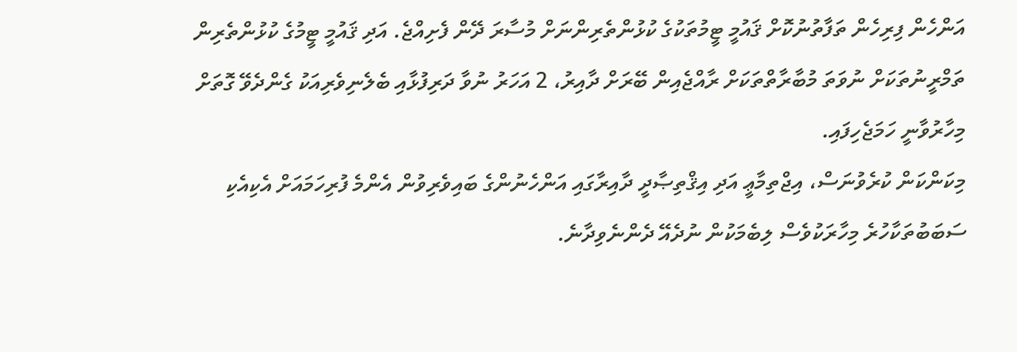އަންހެން ފިރިހެން ތަފާތުނުކޮށް ޤައުމީ ޓީމުތަކުގެ ކުޅުންތެރިންނަށް މުސާރަ ދޭން ފެށިއްޖެ. އަދި ޤައުމީ ޓީމުގެ ކުޅުންތެރިން ތަމްރީނުތަކަށް ނުވަތަ މުބާރާތްތަކަށް ރާއްޖެއިން ބޭރަށް ދާއިރު، 2 އަހަރު ނުވާ ދަރިފުޅާއި ބެލެނިވެރިއަކު ގެންދެވޭ ގޮތަށް މިހާރުވާނީ ހަމަޖެހިފައި.
މިކަންކަން ކުރެވުނަސް، އިޖްތިމާޢީ އަދި އިޤްތިޞާދީ ދާއިރާގައި އަންހެނުންގެ ބައިވެރިވުން އެންމެ ފުރިހަމައަށް އެކިއެކި ސަބަބުތަކާހުރެ މިހާރަކުވެސް ލިބެމަކުން ނުދެއޭ ދެންނެވިދާނެ.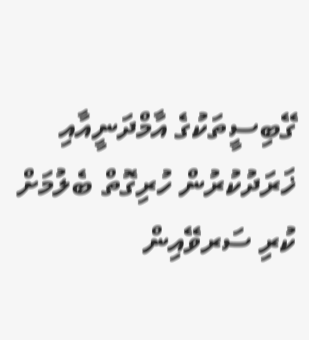ގޭބިސީތަކުގެ އާމްދަނީއާއި ޚަރަދުކުރުން ހުރިގޮތް ބެލުމަށް ކުރި ސަރވޭއިން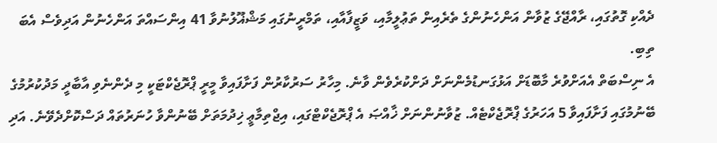ދެއްކި ގޮތުގައި، ރާއްޖޭގެ ޒުވާން އަންހެނުންގެ ތެރެއިން ތަޢުލީމާއި، ވަޒީފާއާއި، ތަމްރީނުގައި މަޝްޣޫލުނުވާ 41 އިންސައްތަ އަންހެނުން އަދިވެސް އެބަ ތިބި.
އެ ނިސްބަތް އެއަށްވުރެ މާބޮޑަށް އަޅުގަނޑުމެންނަށް ދަށްކުރެވެން ވާނެ. މިހާރު ސަރުކާރުން ފަށާފައިވާ މީރީ ޕްރޮޖެކްޓަކީ މި ދެންނެވި އާބާދީ މަދުކުރުމުގެ ބޭނުމުގައި ފަށާފައިވާ 5 އަހަރުގެ ޕްރޮޖެކްޓެއް. ޒުވާނުންނަށް ޚާއްޞަ އެ ޕްރޮޖެކްޓްގައި، އިޖްތިމާޢީ ޚިދުމަތަށް ބޭނުންވާ ހުނަރުތައް ދަސްކޮށްދެވޭނެ. އަދި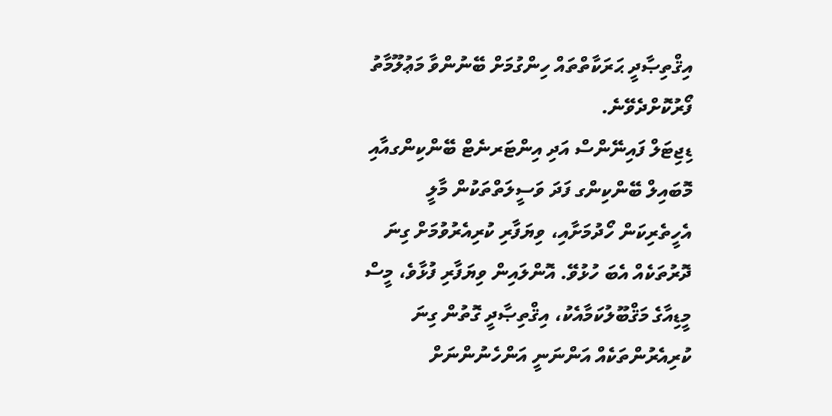އިޤްތިޞާދީ ޙަރަކާތްތައް ހިންގުމަށް ބޭނުންވާ މަޢުލޫމާތު ފޯރުކޮށްދެވޭނެ.
ޑިޖިޓަލް ފައިނޭންސް އަދި އިންޓަރނެޓް ބޭންކިންގއާއި މޮބައިލް ބޭންކިންގ ފަދަ ވަސީލަތްތަކުން މާލީ އެހީތެރިކަން ހޯދުމަށާއި، ވިޔަފާރި ކުރިއެރުވުމަށް ގިނަ ދޮރުތަކެއް އެބަ ހުޅުވޭ. އޮންލައިން ވިޔަފާރި ފުޅާވެ، މީސް މީޑިއާގެ މަޤްބޫލުކަމާއެކު، އިޤްތިޞާދީ ގޮތުން ގިނަ ކުރިއެރުންތަކެއް އަންނަނީ އަންހެނުންނަށް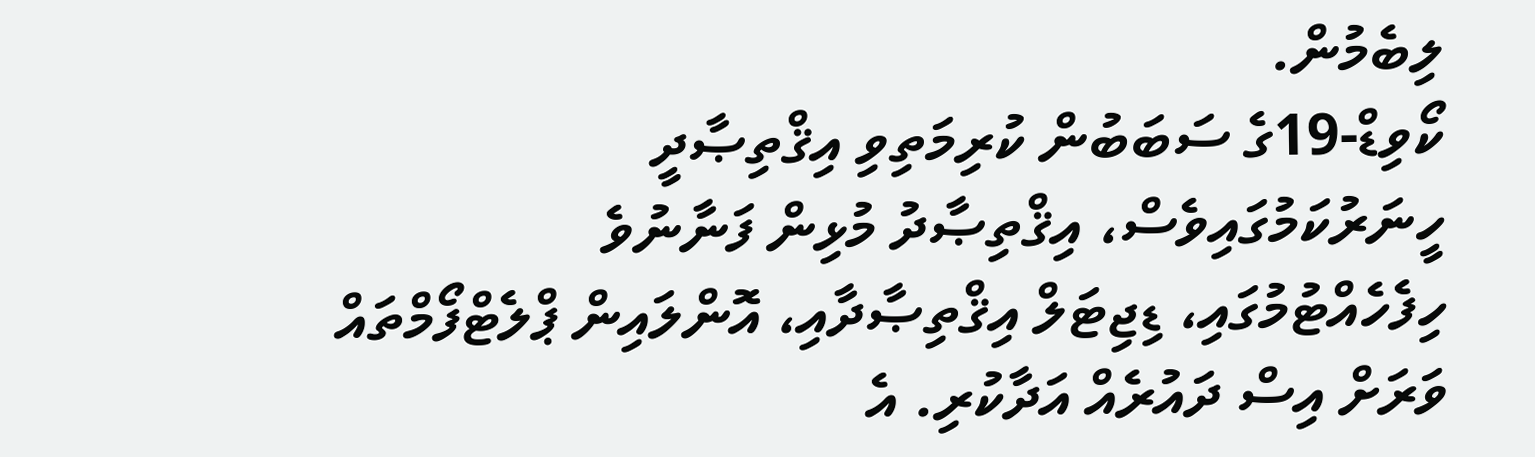ލިބެމުން.
ކޯވިޑް-19ގެ ސަބަބުން ކުރިމަތިވި އިޤްތިޞާދީ ހީނަރުކަމުގައިވެސް، އިޤްތިޞާދު މުޅިން ފަނާނުވެ ހިފެހެއްޓުމުގައި، ޑިޖިޓަލް އިޤްތިޞާދާއި، އޮންލައިން ޕްލެޓްފޯމްތައް ވަރަށް އިސް ދައުރެއް އަދާކުރި. އެ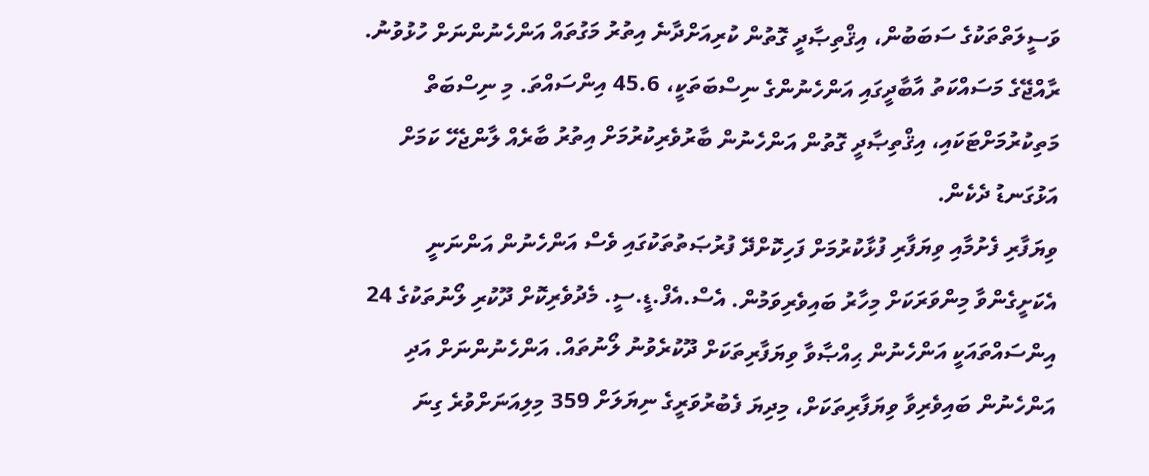ވަސީލަތްތަކުގެ ސަބަބުން، އިޤްތިޞާދީ ގޮތުން ކުރިއަށްދާނެ އިތުރު މަގުތައް އަންހެނުންނަށް ހުޅުވުނު.
ރާއްޖޭގެ މަސައްކަތު އާބާދީގައި އަންހެނުންގެ ނިސްބަތަކީ، 45.6 އިންސައްތަ. މި ނިސްބަތް މަތިކުރުމަށްޓަކައި، އިޤްތިޞާދީ ގޮތުން އަންހެނުން ބާރުވެރިކުރުމަށް އިތުރު ބާރެއް ލާންޖެހޭ ކަމަށް އަޅުގަނޑު ދެކެން.
ވިޔަފާރި ފެށުމާއި ވިޔަފާރި ފުޅާކުރުމަށް ފަހިކޮށްދޭ ފުރުޞަތުތަކުގައި ވެސް އަންހެނުން އަންނަނީ އެކަށީގެންވާ މިންވަރަކަށް މިހާރު ބައިވެރިވަމުން. އެސް.އެފް.ޑީ.ސީ. މެދުވެރިކޮށް ދޫކުރި ލޯނުތަކުގެ 24 އިންސައްތައަކީ އަންހެނުން ޙިއްޞާވާ ވިޔަފާރިތަކަށް ދޫކުރެވުނު ލޯނުތައް. އަންހެނުންނަށް އަދި އަންހެނުން ބައިވެރިވާ ވިޔަފާރިތަކަށް، މިދިޔަ ފެބުރުވަރީގެ ނިޔަލަށް 359 މިލިއަނަށްވުރެ ގިނަ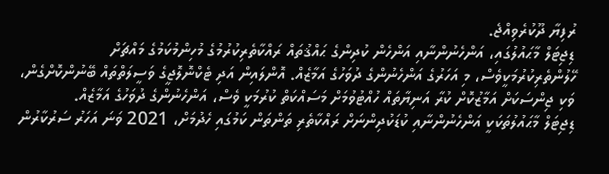ރުފިޔާ ދޫކުރެވިއްޖެ.
ޑިޖިޓަލް މާޙައުލުގައި، އަންހެނުންނާއި އަންހެން ކުދިންގެ ޙައްޤުތައް ރައްކާތެރިކުރުމުގެ މުހިންމުކަމުގެ މައްޗަށް ހޭލުންތެރިކުރުމަކީވެސް، މި އަހަރުގެ އަންހެނުންގެ ދުވަހުގެ އަމާޒެއް. އޮންލައިން އަދި ޓެކްނޮލޮޖީގެ ވަސީލަތްތައް ބޭނުންކޮށްގެން، ވަކި ޖިންސަކަށް އަމާޒުކޮށް ކުރާ އަނިޔާތައް ހުއްޓުވުމަށް މަސައްކަތް ކުރުމަކީ ވެސް، އަންހެނުންގެ ދުވަހުގެ އަމާޒެއް.
ޑިޖިޓަލް މާޙައުލުތަކަކީ އަންހެނުންނާއި ކުޑަކުދިންނަށް ރައްކާތެރި ތަންތަން ކަމުގައި ހެދުމަށް، 2021 ވަނަ އަހަރު ސަރުކާރުން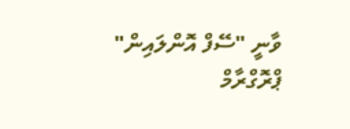ވާނީ "ސޭފް އޮންލައިން" ޕްރޮގްރާމް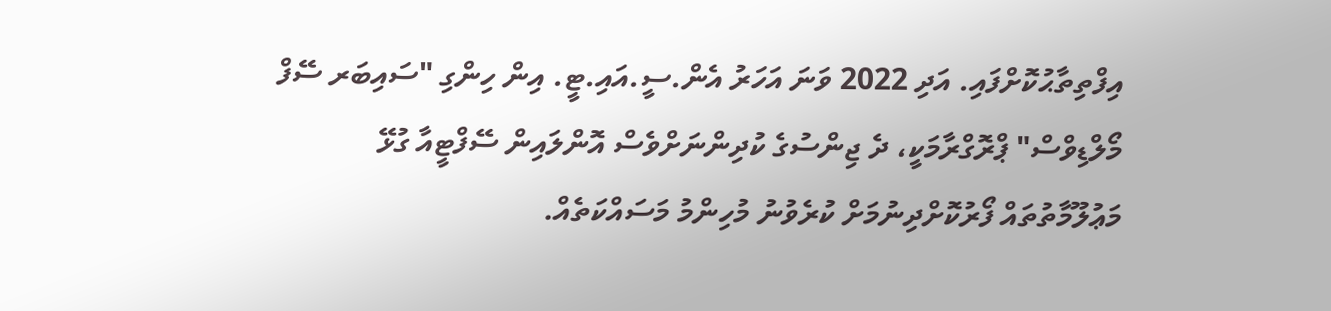އިފްތިތާޙުކޮށްފައި. އަދި 2022 ވަނަ އަހަރު އެން.ސީ.އައި.ޓީ. އިން ހިންގި "ސައިބަރ ސޭފް މޯލްޑިވްސް" ޕްރޮގްރާމަކީ، ދެ ޖިންސުގެ ކުދިންނަށްވެސް އޮންލައިން ސޭފްޓީއާ ގުޅޭ މަޢުލޫމާތުތައް ފޯރުކޮށްދިނުމަށް ކުރެވުނު މުހިންމު މަސައްކަތެއް.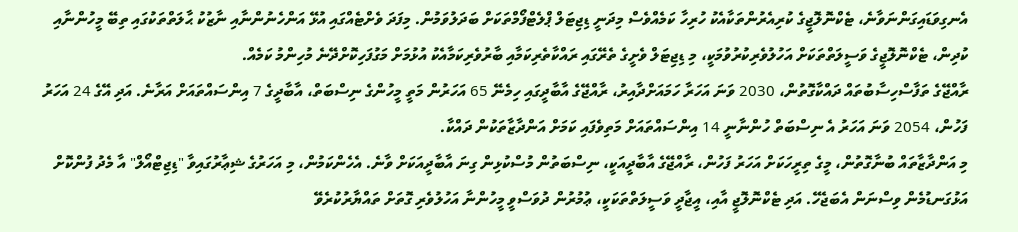އެނގިވަޑައިގަންނަވާނެ، ޓެކްނޮލޮޖީގެ ކުރިއެރުންތަކާއެކު ހުރިހާ ކަމެއްވެސް މިދަނީ ޑިޖިޓަލް ޕްލެޓްފޯމްތަކަށް ބަދަލުވަމުން. މިފަދަ ވެށްޓެއްގައި އުޅޭ އަންހެނުންނާއި ނާޒުކު ޙާލަތްތަކުގައި ތިބޭ މީހުންނާއި ކުދިން، ޓެކްނޮލޮޖީގެ ވަސީލަތްތަކަށް އަހުލުވެރިކުރުވުމަކީ، މި ޑިޖިޓަލް ވެށީގެ ތެރޭގައި ރައްކާތެރިކަމާއި ބާރުވެރިކަމާއެކު އުޅުމަށް މަގުފަހިކޮށްދޭނެ މުހިންމު ކަމެއް.
ރާއްޖޭގެ ތަފާސްހިސާބުތައް ދައްކާގޮތުން، 2030 ވަނަ އަހަރާ ހަމައަށްދާއިރު، ރާއްޖޭގެ އާބާދީގައި ހިމެނޭ 65 އަހަރުން މަތީ މީހުންގެ ނިސްބަތް، އާބާދީގެ 7 އިންސައްތައަށް އަރާނެ. އަދި އޭގެ 24 އަހަރު ފަހުން، 2054 ވަނަ އަހަރު އެ ނިސްބަތް ހުންނާނީ 14 އިންސައްތައަށް މަތިވެފައި ކަމަށް އަންދާޒާތަކުން ދައްކާ.
މި އަންދާޒާތައް ބުނާގޮތުން، މީގެ ތިރީހަކަށް އަހަރު ފަހުން، ރާއްޖޭގެ އާބާދީއަކީ، ނިސްބަތުން މުސްކުޅިން ގިނަ އާބާދީއަކަށް ވާނެ. އެހެންކަމުން، މި އަހަރުގެ ޝިޢާރުގައިވާ "ޑިޖިޓްއޯލް" އާ މެދު ފުންކޮށް އަޅުގަނޑުމެން ވިސްނަން އެބަޖެހޭ. އަދި ޓެކްނޮލޮޖީ އާއި، އީޖާދީ ވަސީލަތްތަކަކީ، ޢުމުރުން ދުވަސްވީ މީހުންނާ އަހުލުވެރި ގޮތަށް ތައްޔާރުކުރެވޭ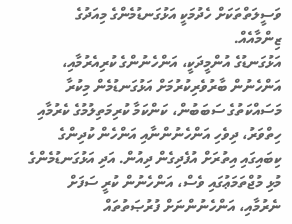ވަސީލަތްތަކަށް ހެދުމަކީ އަޅުގަނޑުމެންގެ މިއަދުގެ ޒިންމާއެއް.
އަޅުގަނޑުގެ އުންމީދަކީ، އަންހެނުންގެ ކުރިއެރުމާއި، އަންހެނުން ބާރުވެރިކުރުމަށް އަޅުގަނޑުމެން މިކުރާ މަސައްކަތުގެ ސަބަބުން، ކަންކަމާ ކުރިމަތިލުމުގެ ކެރުމާއި ހިތްވަރު، ދިވެހި އަންހެނުންނާއި އަންހެން ކުދިންގެ ކިބައިގައި އިތުރަށް އުފެދިގެން ދިއުން. އަދި އަޅުގަނޑުމެންގެ މުޅި މުޖްތަމަޢުގައި ވެސް، އަންހެނުން ކުރީ ސަފަށް ނެރުމާއި، އަންހެނުންނަށް ފުރުޞަތުތައް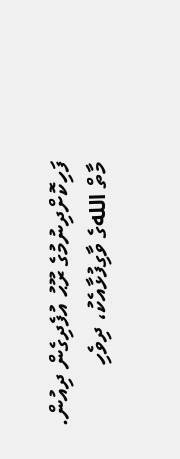ފަހިކޮށްދިނުމުގެ ރޫޙު އުފެދިގެން ދިއުން.
މާތް اللهގެ ވާގިފުޅާއެކު، ދިވެހި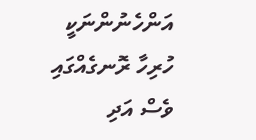އަންހެނުންނަކީ ހުރިހާ ރޮނގެއްގައި ވެސް އަދި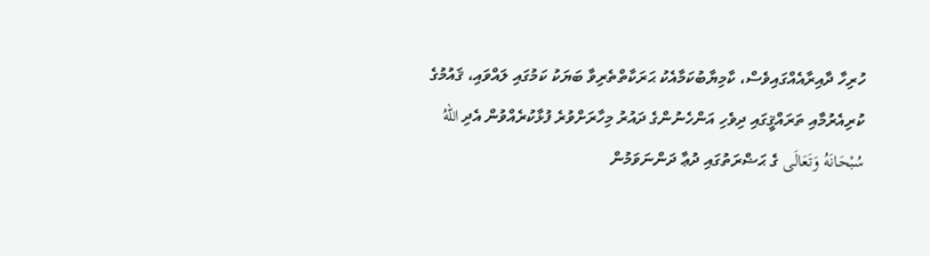ހުރިހާ ދާއިރާއެއްގައިވެސް، ކާމިޔާބުކަމާއެކު ޙަރަކާތްތެރިވާ ބަޔަކު ކަމުގައި ލައްވައި، ޤައުމުގެ ކުރިއެރުމާއި ތަރައްޤީގައި ދިވެހި އަންހެނުންގެ ދައުރު މިހާރަށްވުރެ ފުޅާކުރެއްވުން އެދި اللهُ سُبْحَانَهُ وَتَعَالَى ގެ ޙަޟްރަތުގައި ދުޢާ ދަންނަވަމުން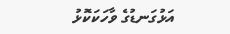އަޅުގަނޑުގެ ވާހަކަކޮޅު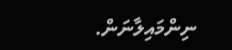ނިންމައިލާނަން.